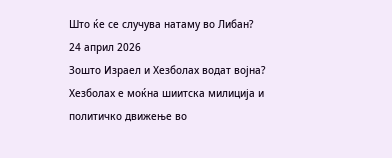Што ќе се случува натаму во Либан?
24 април 2026
Зошто Израел и Хезболах водат војна?
Хезболах е моќна шиитска милиција и политичко движење во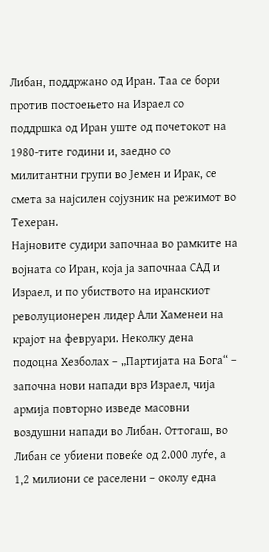Либан, поддржано од Иран. Таа се бори против постоењето на Израел со поддршка од Иран уште од почетокот на 1980‑тите години и, заедно со милитантни групи во Јемен и Ирак, се смета за најсилен сојузник на режимот во Техеран.
Најновите судири започнаа во рамките на војната со Иран, која ја започнаа САД и Израел, и по убиството на иранскиот револуционерен лидер Али Хаменеи на крајот на февруари. Неколку дена подоцна Хезболах – „Партијата на Бога“ – започна нови напади врз Израел, чија армија повторно изведе масовни воздушни напади во Либан. Оттогаш, во Либан се убиени повеќе од 2.000 луѓе, а 1,2 милиони се раселени – околу една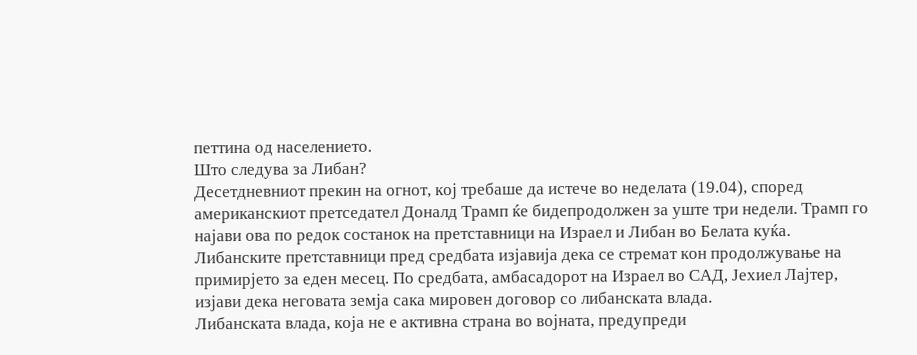петтина од населението.
Што следува за Либан?
Десетдневниот прекин на огнот, кој требаше да истече во неделата (19.04), според американскиот претседател Доналд Трамп ќе бидепродолжен за уште три недели. Трамп го најави ова по редок состанок на претставници на Израел и Либан во Белата куќа. Либанските претставници пред средбата изјавија дека се стремат кон продолжување на примирјето за еден месец. По средбата, амбасадорот на Израел во САД, Јехиел Лајтер, изјави дека неговата земја сака мировен договор со либанската влада.
Либанската влада, која не е активна страна во војната, предупреди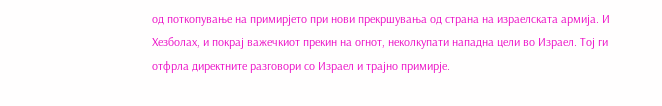од поткопување на примирјето при нови прекршувања од страна на израелската армија. И Хезболах, и покрај важечкиот прекин на огнот, неколкупати нападна цели во Израел. Тој ги отфрла директните разговори со Израел и трајно примирје.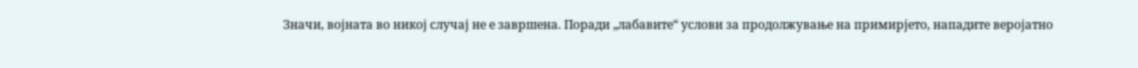Значи, војната во никој случај не е завршена. Поради „лабавите“ услови за продолжување на примирјето, нападите веројатно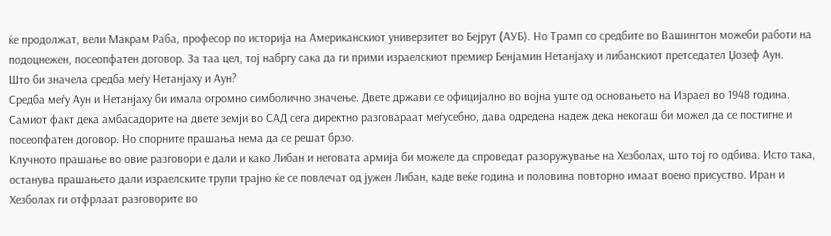ќе продолжат, вели Макрам Раба, професор по историја на Американскиот универзитет во Бејрут (AУБ). Но Трамп со средбите во Вашингтон можеби работи на подоцнежен, посеопфатен договор. За таа цел, тој набргу сака да ги прими израелскиот премиер Бенјамин Нетанјаху и либанскиот претседател Џозеф Аун.
Што би значела средба меѓу Нетанјаху и Аун?
Средба меѓу Аун и Нетанјаху би имала огромно симболично значење. Двете држави се официјално во војна уште од основањето на Израел во 1948 година. Самиот факт дека амбасадорите на двете земји во САД сега директно разговараат меѓусебно, дава одредена надеж дека некогаш би можел да се постигне и посеопфатен договор. Но спорните прашања нема да се решат брзо.
Клучното прашање во овие разговори е дали и како Либан и неговата армија би можеле да спроведат разоружување на Хезболах, што тој го одбива. Исто така, останува прашањето дали израелските трупи трајно ќе се повлечат од јужен Либан, каде веќе година и половина повторно имаат воено присуство. Иран и Хезболах ги отфрлаат разговорите во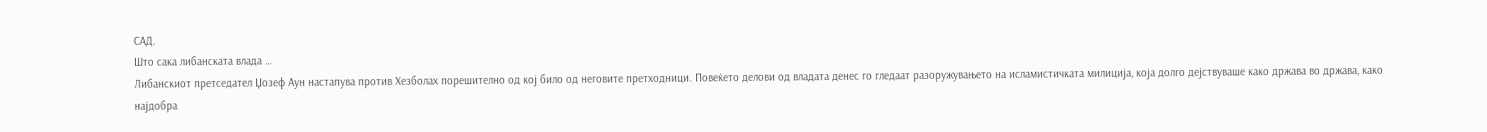САД.
Што сака либанската влада …
Либанскиот претседател Џозеф Аун настапува против Хезболах порешително од кој било од неговите претходници. Повеќето делови од владата денес го гледаат разоружувањето на исламистичката милиција, која долго дејствуваше како држава во држава, како најдобра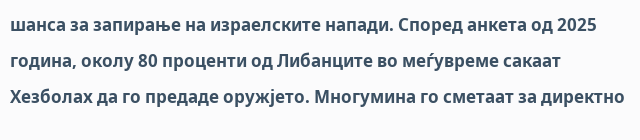шанса за запирање на израелските напади. Според анкета од 2025 година, околу 80 проценти од Либанците во меѓувреме сакаат Хезболах да го предаде оружјето. Многумина го сметаат за директно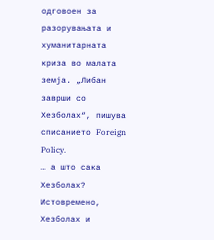одговоен за разорувањата и хуманитарната криза во малата земја. „Либан заврши со Хезболах“, пишува списанието Foreign Policy.
… а што сака Хезболах?
Истовремено, Хезболах и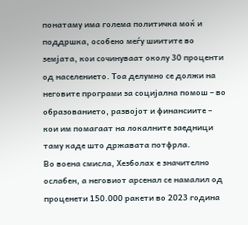понатаму има голема политичка моќ и поддршка, особено меѓу шиитите во земјата, кои сочинуваат околу 30 проценти од населението. Тоа делумно се должи на неговите програми за социјална помош – во образованието, развојот и финансиите – кои им помагаат на локалните заедници таму каде што државата потфрла.
Во воена смисла, Хезболах е значително ослабен, а неговиот арсенал се намалил од проценети 150.000 ракети во 2023 година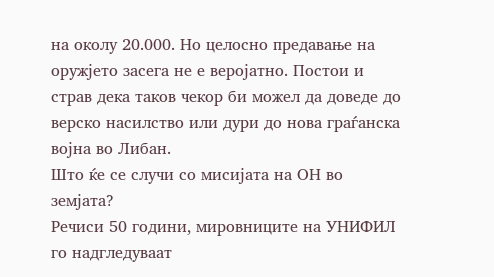на околу 20.000. Но целосно предавање на оружјето засега не е веројатно. Постои и страв дека таков чекор би можел да доведе до верско насилство или дури до нова граѓанска војна во Либан.
Што ќе се случи со мисијата на ОН во земјата?
Речиси 50 години, мировниците на УНИФИЛ го надгледуваат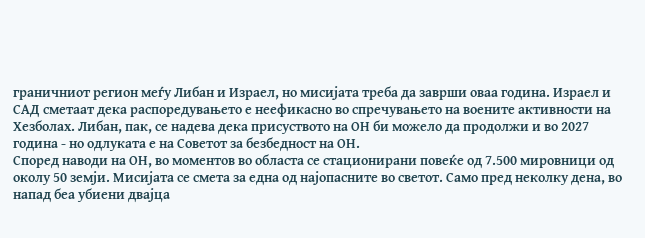граничниот регион меѓу Либан и Израел, но мисијата треба да заврши оваа година. Израел и САД сметаат дека распоредувањето е неефикасно во спречувањето на воените активности на Хезболах. Либан, пак, се надева дека присуството на ОН би можело да продолжи и во 2027 година - но одлуката е на Советот за безбедност на ОН.
Според наводи на ОН, во моментов во областа се стационирани повеќе од 7.500 мировници од околу 50 земји. Мисијата се смета за една од најопасните во светот. Само пред неколку дена, во напад беа убиени двајца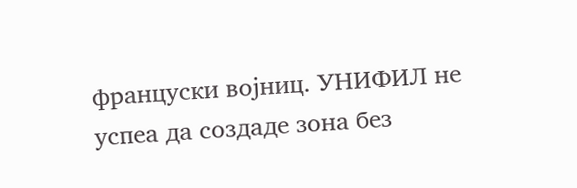француски војниц. УНИФИЛ не успеа да создаде зона без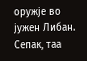оружје во јужен Либан. Сепак, таа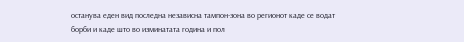останува еден вид последна независна тампон-зона во регионот каде се водат борби и каде што во изминатата година и пол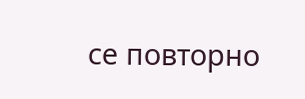се повторно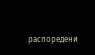распоредени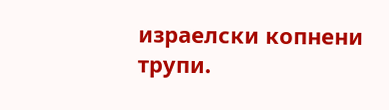израелски копнени трупи.